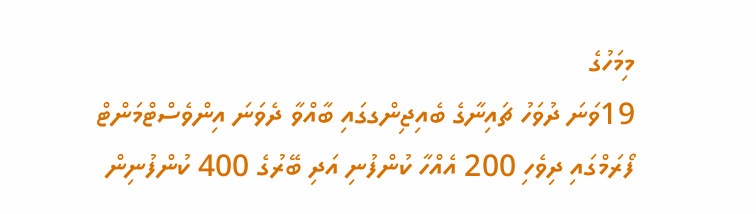މިމަހުގެ
19ވަނަ ދުވަހު ޗައިނާގެ ބެއިޖިންގގައި ބާއްވާ ދެވަނަ އިންވެސްޓްމަންޓް
ފޯރަމްގައި ދިވެހި 200 އެއްހާ ކުންފުނި އަދި ބޭރުގެ 400 ކުންފުނިން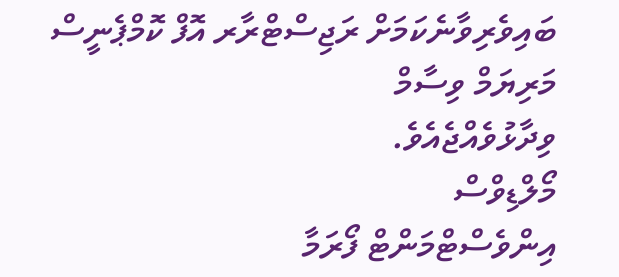ބައިވެރިވާނެކަމަށް ރަޖިސްޓްރާރ އޮފް ކޮމްޕެނީސް މަރިޔަމް ވިސާމް
ވިދާޅުވެއްޖެއެވެ.
މޯލްޑިވްސް
އިންވެސްޓްމަންޓް ފޯރަމާ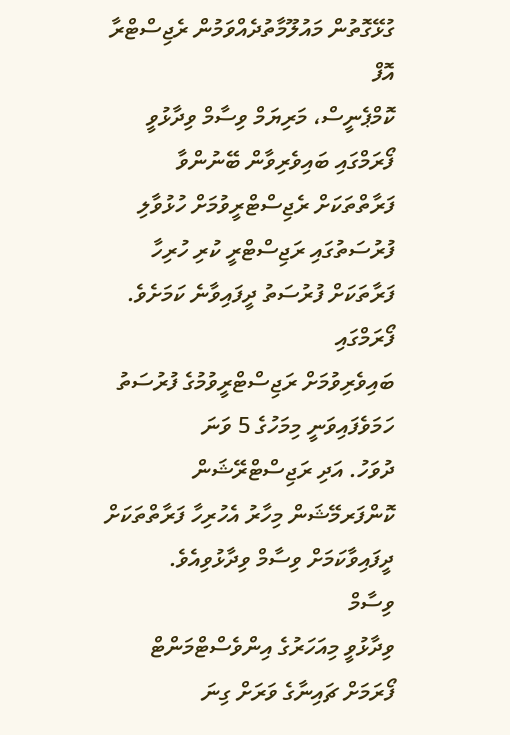ގުޅޭގޮތުން މައުލޫމާތުދެއްވަމުން ރެޖިސްޓްރާ އޮފް
ކޮމްޕެނީސް، މަރިޔަމް ވިސާމް ވިދާޅުވީ ފޯރަމްގައި ބައިވެރިވާން ބޭނުންވާ
ފަރާތްތަކަށް ރެޖިސްޓްރީވުމަށް ހުޅުވާލި ފުރުސަތުގައި ރަޖިސްޓްރީ ކުރި ހުރިހާ
ފަރާތަކަށް ފުރުސަތު ދީފައިވާނެ ކަމަށެވެ. ފޯރަމްގައި
ބައިވެރިވުމަށް ރަޖިސްޓްރީވުމުގެ ފުރުސަތު ހަމަވެފައިވަނީ މިމަހުގެ 5 ވަނަ
ދުވަހު. އަދި ރަޖިސްޓްރޭޝަން ކޮންފަރމޭޝަން މިހާރު އެހުރިހާ ފަރާތްތަކަށް
ދީފައިވާކަމަށް ވިސާމް ވިދާޅުވިއެވެ.
ވިސާމް
ވިދާޅުވީ މިއަހަރުގެ އިންވެސްޓްމަންޓް ފޯރަމަށް ޗައިނާގެ ވަރަށް ގިނަ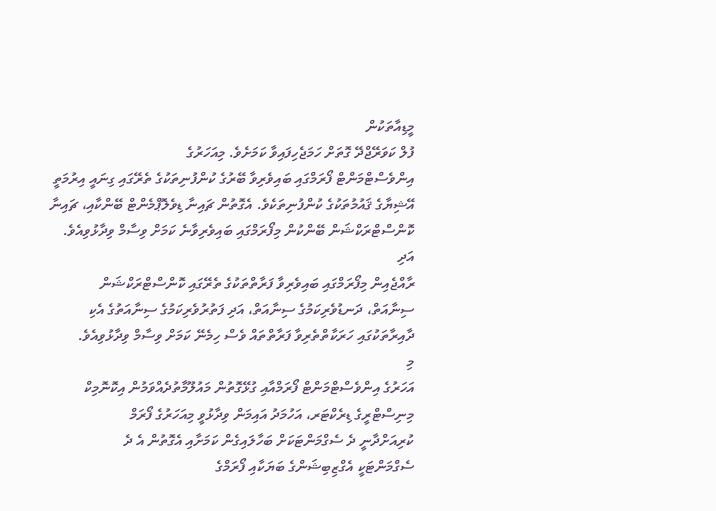މީޑިއާތަކުން
ފުލް ކަވަރޭޖްދޭ ގޮތަށް ހަމަޖެހިފައިވާ ކަމަށެވެ. މިއަހަރުގެ
އިންވެސްޓްމަންޓް ފޯރަމްގައި ބައިވެރިވާ ބޭރުގެ ކުންފުނިތަކުގެ ތެރޭގައި ގިނައީ އިރުމަތީ
އޭޝިޔާގެ ޤައުމުތަކުގެ ކުންފުނިތަކެވެ. އެގޮތުން ޗައިނާ ޑިވެލޮޕްމެންޓް ބޭންކާއި، ޗައިނާ ކޮންސްޓްރަކްޝަން ބޭންކުން މިފޯރަމްގައި ބައިވެރިވާނެ ކަމަށް ވިސާމް ވިދާޅުވިއެވެ. އަދި
ރާއްޖެއިން މިފޯރަމްގައި ބައިވެރިވާ ފަރާތްތަކުގެ ތެރޭގައި ކޮންސްޓްރަކްޝަން
ސިނާއަތް، ދަނޑުވެރިކަމުގެ ސިނާއަތް، އަދި ފަތުރުވެރިކަމުގެ ސިނާއަތުގެ އެކި ދާއިރާތަކުގައި ހަރަކާތްތެރިވާ ފަރާތްތައް ވެސް ހިމެނޭ ކަމަށް ވިސާމް ވިދާޅުވިއެވެ.
މި
އަހަރުގެ އިންވެސްޓްމަންޓް ފޯރަމްއާއި ގުޅޭގޮތުން މައުލޫމާތުދެއްވަމުން އިކޮނޮމިކް
މިނިސްޓްރީގެ ޑިރެކްޓަރ، އަހުމަދު އައިމަން ވިދާޅުވީ މިއަހަރުގެ ފޯރަމް
ކުރިއަށްދާނީ ދެ ސެގްމަންޓަކަށް ބަހާލައިގެން ކަމަށާއި އެގޮތުން އެ ދެ
ސެގްމަންޓަކީ އެގްޒިބިޝަންގެ ބަޔަކާއި ފޯރަމްގެ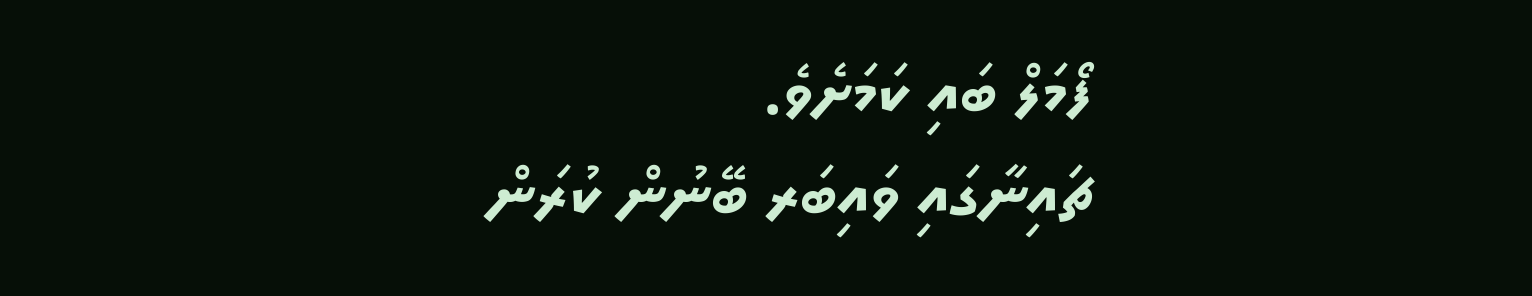ފޯމަލް ބައި ކަމަށެވެ.
ޗައިނާގައި ވައިބަރ ބޭނުން ކުރަން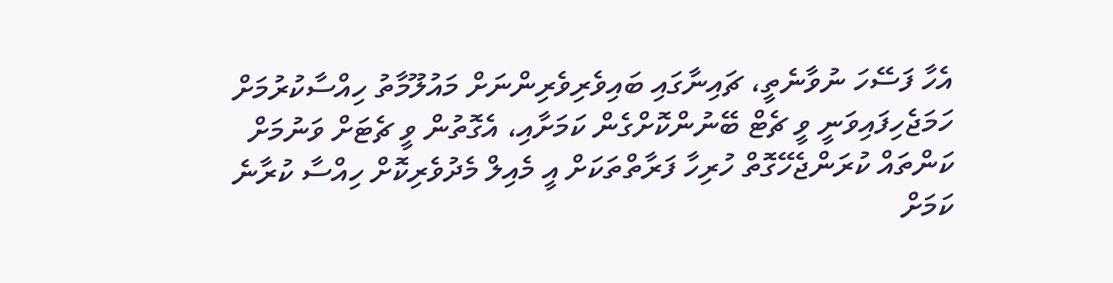އެހާ ފަސޭހަ ނުވާނެތީ، ޗައިނާގައި ބައިވެރިވެރިންނަށް މައުލޫމާތު ހިއްސާކުރުމަށް ހަމަޖެހިފައިވަނީ ވީ ޗެޓް ބޭނުންކޮށްގެން ކަމަށާއި، އެގޮތުން ވީ ޗެޓަށް ވަނުމަށް ކަންތައް ކުރަންޖެހޭގޮތް ހުރިހާ ފަރާތްތަކަށް އީ މެއިލް މެދުވެރިކޮށް ހިއްސާ ކުރާނެ
ކަމަށް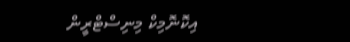އިކޮނޮމިކް މިނިސްޓްރީން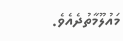މައުލޫމާތުދެއެވެ.